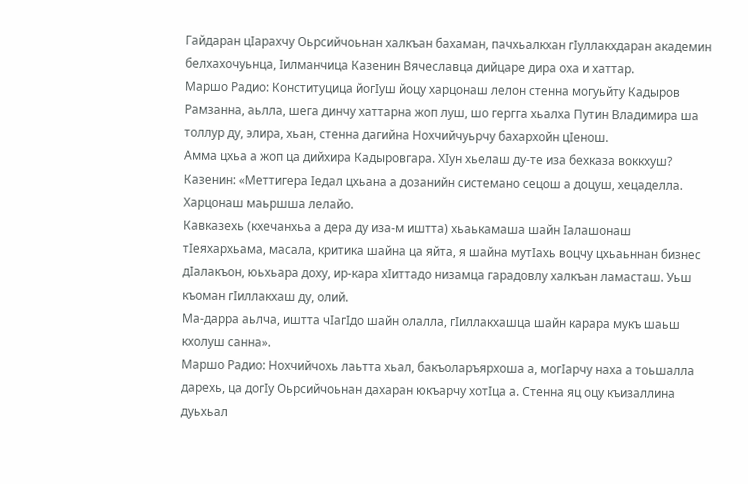Гайдаран цIарахчу Оьрсийчоьнан халкъан бахаман, пачхьалкхан гIуллакхдаран академин белхахочуьнца, Iилманчица Казенин Вячеславца дийцаре дира оха и хаттар.
Маршо Радио: Конституцица йогIуш йоцу харцонаш лелон стенна могуьйту Кадыров Рамзанна, аьлла, шега динчу хаттарна жоп луш, шо гергга хьалха Путин Владимира ша толлур ду, элира, хьан, стенна дагийна Нохчийчуьрчу бахархойн цIенош.
Амма цхьа а жоп ца дийхира Кадыровгара. ХIун хьелаш ду-те иза бехказа воккхуш?
Казенин: «Меттигера Iедал цхьана а дозанийн системано сецош а доцуш, хецаделла. Харцонаш маьршша лелайо.
Кавказехь (кхечанхьа а дера ду иза-м иштта) хьаькамаша шайн Iалашонаш тIеяхархьама, масала, критика шайна ца яйта, я шайна мутIахь воцчу цхьаьннан бизнес дIалакъон, юьхьара доху, ир-кара хIиттадо низамца гарадовлу халкъан ламасташ. Уьш къоман гIиллакхаш ду, олий.
Ма-дарра аьлча, иштта чIагIдо шайн олалла, гIиллакхашца шайн карара мукъ шаьш кхолуш санна».
Маршо Радио: Нохчийчохь лаьтта хьал, бакъоларъярхоша а, могIарчу наха а тоьшалла дарехь, ца догIу Оьрсийчоьнан дахаран юкъарчу хотIца а. Стенна яц оцу къизаллина дуьхьал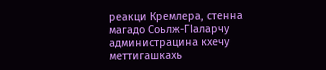реакци Кремлера, стенна магадо Соьлж-ГIаларчу администрацина кхечу меттигашкахь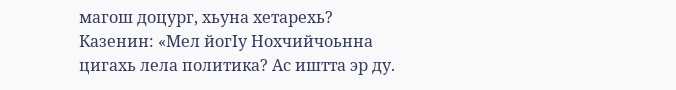магош доцург, хьуна хетарехь?
Казенин: «Мел йогIу Нохчийчоьнна цигахь лела политика? Ас иштта эр ду.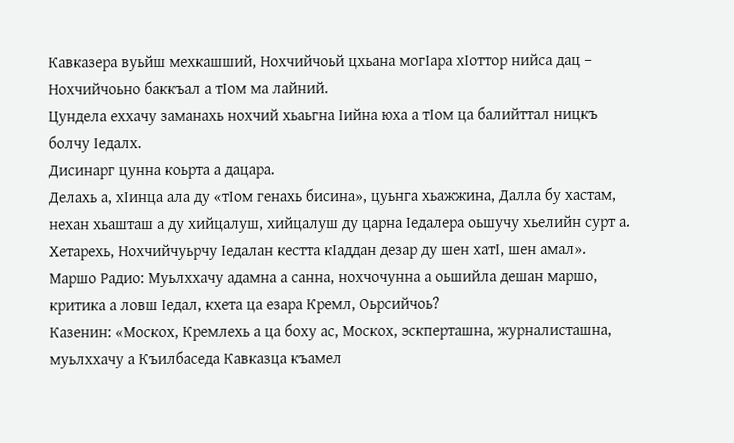Кавказера вуьйш мехкашший, Нохчийчоьй цхьана могIара хIоттор нийса дац – Нохчийчоьно баккъал а тIом ма лайний.
Цундела еххачу заманахь нохчий хьаьгна Iийна юха а тIом ца балийттал ницкъ болчу Iедалх.
Дисинарг цунна коьрта а дацара.
Делахь а, хIинца ала ду «тIом генахь бисина», цуьнга хьажжина, Далла бу хастам, нехан хьашташ а ду хийцалуш, хийцалуш ду царна Iедалера оьшучу хьелийн сурт а.
Хетарехь, Нохчийчуьрчу Iедалан кестта кIаддан дезар ду шен хатI, шен амал».
Маршо Радио: Муьлххачу адамна а санна, нохчочунна а оьшийла дешан маршо, критика а ловш Iедал, кхета ца езара Кремл, Оьрсийчоь?
Казенин: «Москох, Кремлехь а ца боху ас, Москох, эскперташна, журналисташна, муьлххачу а Къилбаседа Кавказца къамел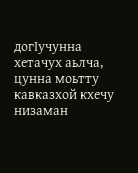догIучунна хетачух аьлча, цунна моьтту кавказхой кхечу низаман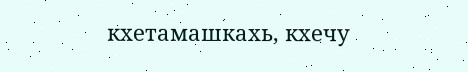кхетамашкахь, кхечу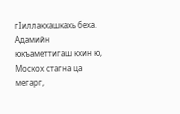гIиллакхашкахь беха.
Адамийн юкъаметтигаш кхин ю, Москох стагна ца мегарг,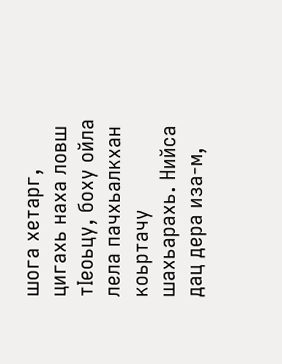шога хетарг, цигахь наха ловш тIеоьцу, боху ойла лела пачхьалкхан коьртачу шахьарахь. Нийса дац дера иза-м,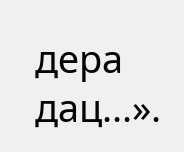дера дац...».